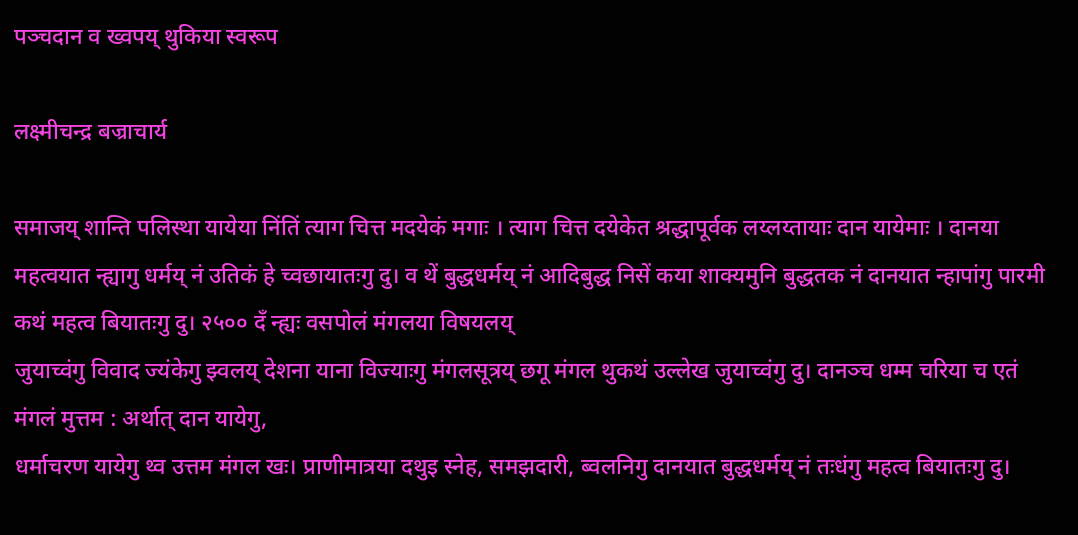पञ्चदान व ख्वपय् थुकिया स्वरूप

लक्ष्मीचन्द्र बज्राचार्य

समाजय् शान्ति पलिस्था यायेया निंतिं त्याग चित्त मदयेकं मगाः । त्याग चित्त दयेकेत श्रद्धापूर्वक लय्लय्तायाः दान यायेमाः । दानया महत्वयात न्ह्यागु धर्मय् नं उतिकं हे च्वछायातःगु दु। व थें बुद्धधर्मय् नं आदिबुद्ध निसें कया शाक्यमुनि बुद्धतक नं दानयात न्हापांगु पारमी कथं महत्व बियातःगु दु। २५०० दँ न्ह्यः वसपोलं मंगलया विषयलय्
जुयाच्वंगु विवाद ज्यंकेगु झ्वलय् देशना याना विज्याःगु मंगलसूत्रय् छगू मंगल थुकथं उल्लेख जुयाच्वंगु दु। दानञ्च धम्म चरिया च एतं मंगलं मुत्तम : अर्थात् दान यायेगु,
धर्माचरण यायेगु थ्व उत्तम मंगल खः। प्राणीमात्रया दथुइ स्नेह, समझदारी, ब्वलनिगु दानयात बुद्धधर्मय् नं तःधंगु महत्व बियातःगु दु।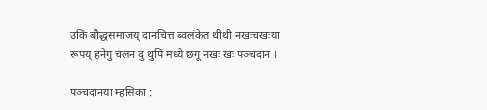उकिं बौद्धसमाजय् दानचित्त ब्वलंकेत थीथी नखःचखःया रूपय् हनेगु चलन दु थुपिं मध्ये छगू नखः खः पञ्चदान ।

पञ्चदानया म्हसिका :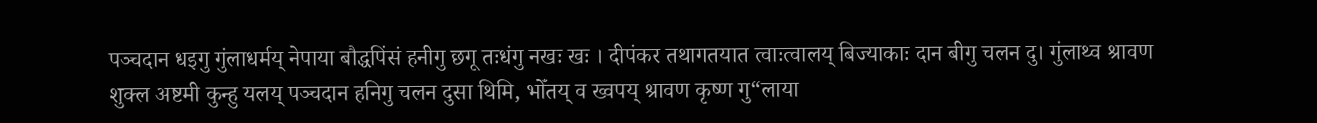पञ्चदान धइगु गुंलाधर्मय् नेपाया बौद्धपिंसं हनीगु छगू तःधंगु नखः खः । दीपंकर तथागतयात त्वाःत्वालय् बिज्याकाः दान बीगु चलन दु। गुंलाथ्व श्रावण शुक्ल अष्टमी कुन्हु यलय् पञ्चदान हनिगु चलन दुसा थिमि, भोँतय् व ख्वपय् श्रावण कृष्ण गु“लाया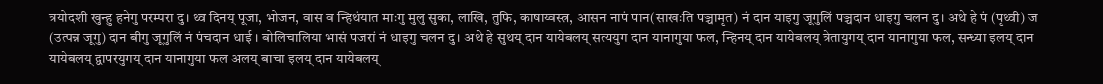त्रयोदशी खुन्हु हनेगु परम्परा दु। थ्व दिनय् पूजा, भोजन, वास व न्हिथंयात माःगु मुलु सुका, लाखि, तुफि, काषाय्वस्त्र, आसन नापं पान(साखःति पञ्चामृत) नं दान याइगु जूगुलिं पञ्चदान धाइगु चलन दु। अथे हे पं (पृथ्वी) ज (उत्पन्न जूगु) दान बीगु जूगुलिं नं पंचदान धाई । बोलिचालिया भासं पजरां नं धाइगु चलन दु। अथे हे सुथय् दान यायेबलय् सत्ययुग दान यानागुया फल, न्हिनय् दान यायेबलय् त्रेतायुगय् दान यानागुया फल, सन्ध्या इलय् दान यायेबलय् द्वापरयुगय् दान यानागुया फल अलय् बाचा इलय् दान यायेबलय्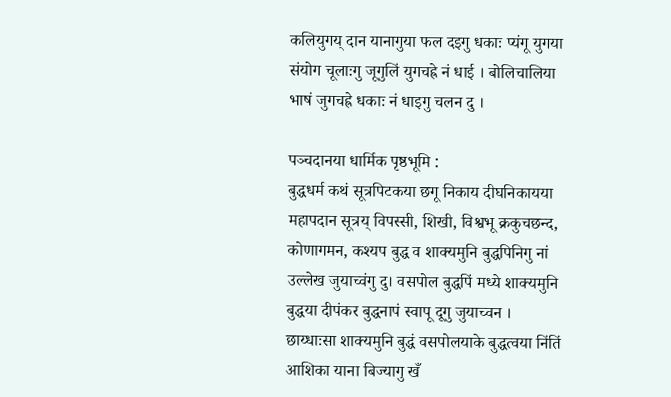कलियुगय् दान यानागुया फल दइगु धकाः प्यंगू युगया संयोग चूलाःगु जूगुलिं युगचह्रे नं धाई । बोलिचालिया भाषं जुगचह्रे धकाः नं धाइगु चलन दु ।

पञ्चदानया धार्मिक पृष्ठभूमि :
बुद्धधर्म कथं सूत्रपिटकया छगू निकाय दीघनिकायया महापदान सूत्रय् विपस्सी, शिखी, विश्वभू क्रकुचछन्द, कोणागमन, कश्यप बुद्ध व शाक्यमुनि बुद्धपिनिगु नां उल्लेख जुयाच्वंगु दु। वसपोल बुद्धपिं मध्ये शाक्यमुनि बुद्धया दीपंकर बुद्धनापं स्वापू दूगु जुयाच्वन । छाय्धाःसा शाक्यमुनि बुद्धं वसपोलयाके बुद्धत्वया निंतिं आशिका याना बिज्यागु खँ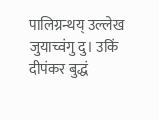पालिग्रन्थय् उल्लेख जुयाच्वंगु दु। उकिं दीपंकर बुद्धं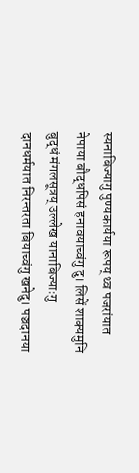स्यनाबिज्यागु पुण्यकार्यया रूपय् थ्व पजरांयात नेपाया बौद्धपिसं हनावयाच्वंगु दु। लिसें शाक्यमुनि बुद्धं मंगलसूत्रय् उल्लेख यानाबिज्याःगु दानधर्मयात निरन्तरता बियाच्वंगु खनेदु। पञ्चदानया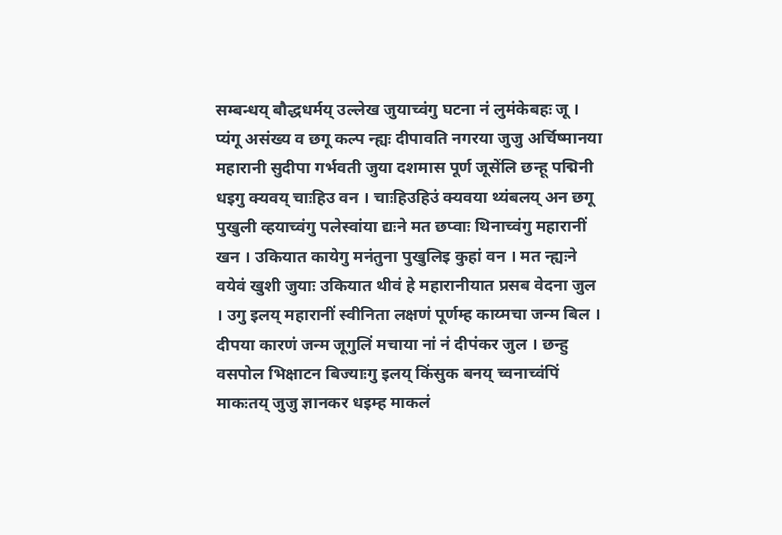सम्बन्धय् बौद्धधर्मय् उल्लेख जुयाच्वंगु घटना नं लुमंकेबहः जू । प्यंगू असंख्य व छगू कल्प न्ह्यः दीपावति नगरया जुजु अर्चिष्मानया महारानी सुदीपा गर्भवती जुया दशमास पूर्ण जूसेंलि छन्हू पद्मिनी धइगु क्यवय् चाःहिउ वन । चाःहिउहिउं क्यवया थ्यंबलय् अन छगू पुखुली व्हयाच्वंगु पलेस्वांया द्यःने मत छप्वाः थिनाच्वंगु महारानीं खन । उकियात कायेगु मनंतुना पुखुलिइ कुहां वन । मत न्ह्यःने वयेवं खुशी जुयाः उकियात थीवं हे महारानीयात प्रसब वेदना जुल । उगु इलय् महारानीं स्वीनिता लक्षणं पूर्णम्ह काय्मचा जन्म बिल । दीपया कारणं जन्म जूगुलिं मचाया नां नं दीपंकर जुल । छन्हु वसपोल भिक्षाटन बिज्याःगु इलय् किंसुक बनय् च्वनाच्वंपिं माकःतय् जुजु ज्ञानकर धइम्ह माकलं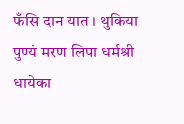फँसि दान यात । थुकिया पुण्यं मरण लिपा धर्मश्री धायेका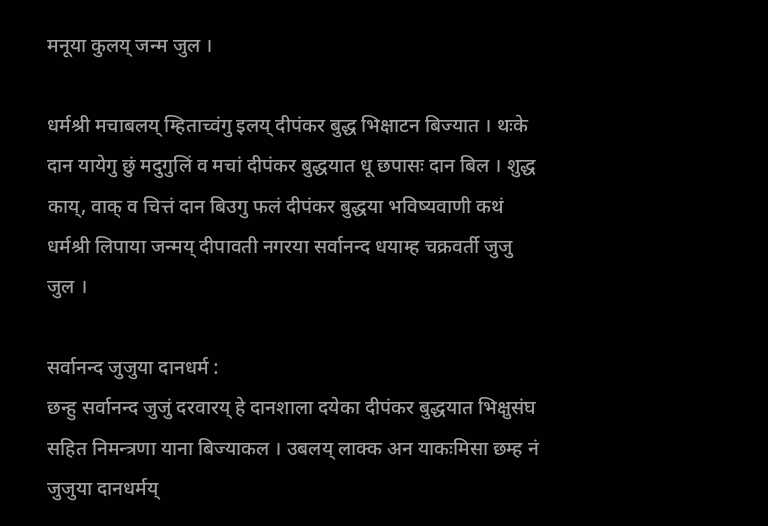मनूया कुलय् जन्म जुल ।

धर्मश्री मचाबलय् म्हिताच्वंगु इलय् दीपंकर बुद्ध भिक्षाटन बिज्यात । थःके दान यायेगु छुं मदुगुलिं व मचां दीपंकर बुद्धयात धू छपासः दान बिल । शुद्ध काय्, वाक् व चित्तं दान बिउगु फलं दीपंकर बुद्धया भविष्यवाणी कथं धर्मश्री लिपाया जन्मय् दीपावती नगरया सर्वानन्द धयाम्ह चक्रवर्ती जुजु जुल ।

सर्वानन्द जुजुया दानधर्म :
छन्हु सर्वानन्द जुजुं दरवारय् हे दानशाला दयेका दीपंकर बुद्धयात भिक्षुसंघ सहित निमन्त्रणा याना बिज्याकल । उबलय् लाक्क अन याकःमिसा छम्ह नं जुजुया दानधर्मय्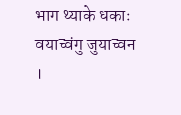भाग थ्याके धकाः वयाच्वंगु जुयाच्वन ।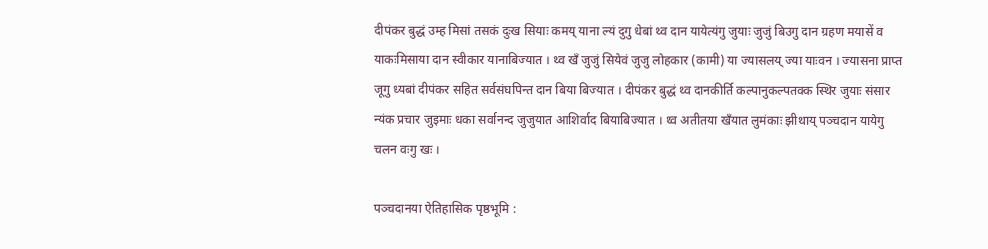दीपंकर बुद्धं उम्ह मिसां तसकं दुःख सियाः कमय् याना ल्यं दुगु धेबां थ्व दान यायेत्यंगु जुयाः जुजुं बिउगु दान ग्रहण मयासें व याकःमिसाया दान स्वीकार यानाबिज्यात । थ्व खँ जुजुं सियेवं जुजु लोहकार (कामी) या ज्यासलय् ज्या याःवन । ज्यासना प्राप्त जूगु ध्यबां दीपंकर सहित सर्वसंघपिन्त दान बिया बिज्यात । दीपंकर बुद्धं थ्व दानकीर्ति कल्पानुकल्पतक्क स्थिर जुयाः संसार न्यंक प्रचार जुइमाः धका सर्वानन्द जुजुयात आशिर्वाद बियाबिज्यात । थ्व अतीतया खँयात लुमंकाः झीथाय् पञ्चदान यायेगु चलन वःगु खः ।

पञ्चदानया ऐतिहासिक पृष्ठभूमि :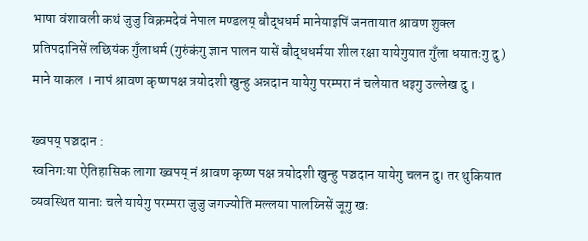भाषा वंशावली कथं जुजु विक्रमदेवं नेपाल मण्डलय् बौद्धधर्म मानेयाइपिं जनतायात श्रावण शुक्ल प्रतिपदानिसें लछियंक गुँलाधर्म (गुरुंकंगु ज्ञान पालन यासें बौद्धधर्मया शील रक्षा यायेगुयात गुँला धयातःगु दु ) माने याकल । नापं श्रावण कृष्णपक्ष त्रयोदशी खुन्हु अन्नदान यायेगु परम्परा नं चलेयात धइगु उल्लेख दु ।

ख्वपय् पञ्चदान :
स्वनिगःया ऐतिहासिक लागा ख्वपय् नं श्रावण कृष्ण पक्ष त्रयोदशी खुन्हु पञ्चदान यायेगु चलन दु। तर थुकियात व्यवस्थित यानाः चले यायेगु परम्परा जुजु जगज्योति मल्लया पालय्निसें जूगु खः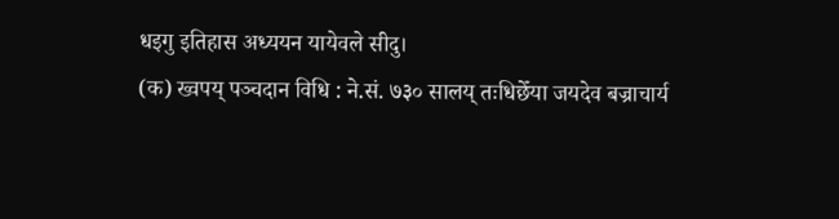धइगु इतिहास अध्ययन यायेवले सीदु।
(क) ख्वपय् पञ्चदान विधि : ने.सं. ७३० सालय् तःधिछेँया जयदेव बज्राचार्य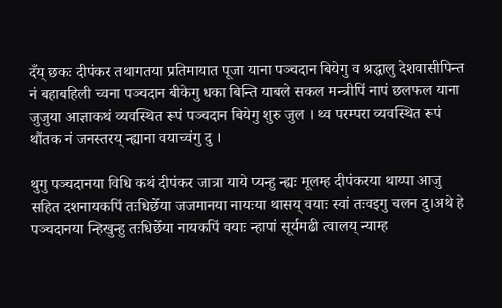दँय् छकः दीपंकर तथागतया प्रतिमायात पूजा याना पञ्चदान बियेगु व श्रद्धालु देशवासीपिन्त नं बहाबहिली च्वना पञ्चदान बीकेगु धका बिन्ति याबले सकल मन्त्रीपिं नापं छलफल याना जुजुया आज्ञाकथं व्यवस्थित रूपं पञ्चदान बियेगु शुरु जुल । थ्व परम्परा व्यवस्थित रूपं थौंतक नं जनस्तरय् न्ह्याना वयाच्वंगु दु ।

थुगु पञ्चदानया विधि कथं दीपंकर जात्रा याये प्यन्हु न्ह्यः मूलम्ह दीपंकरया थाय्पा आजु सहित दशनायकपिं तःधिछेँया जजमानया नायःया थासय् वयाः स्वां तःवइगु चलन दु।अथे हे पञ्चदानया न्हिखुन्हु तःधिछेँया नायकपिं वयाः न्हापां सूर्यमढी त्वालय् न्याम्ह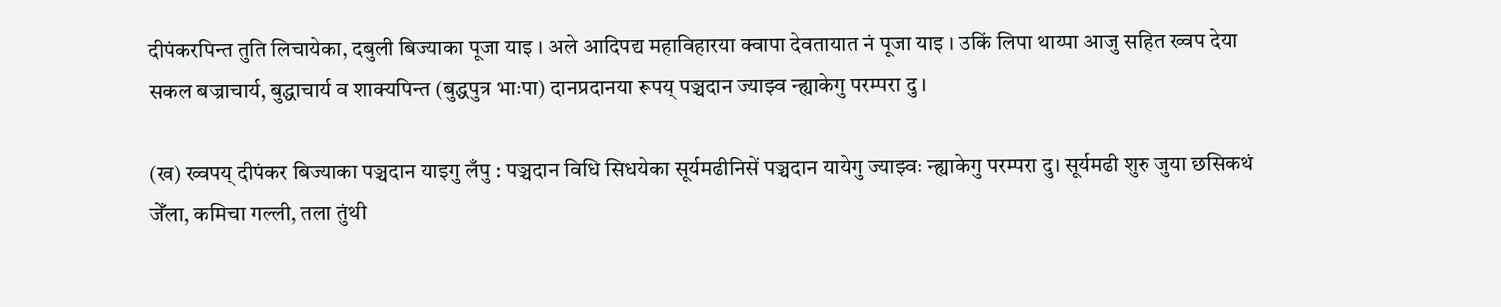दीपंकरपिन्त तुति लिचायेका, दबुली बिज्याका पूजा याइ । अले आदिपद्य महाविहारया क्वापा देवतायात नं पूजा याइ । उकिं लिपा थाय्पा आजु सहित ख्वप देया सकल बज्राचार्य, बुद्धाचार्य व शाक्यपिन्त (बुद्धपुत्र भाःपा) दानप्रदानया रूपय् पञ्चदान ज्याझ्व न्ह्याकेगु परम्परा दु ।

(ख) ख्वपय् दीपंकर बिज्याका पञ्चदान याइगु लँपु : पञ्चदान विधि सिधयेका सूर्यमढीनिसें पञ्चदान यायेगु ज्याझ्वः न्ह्याकेगु परम्परा दु। सूर्यमढी शुरु जुया छसिकथं जेँला, कमिचा गल्ली, तला तुंथी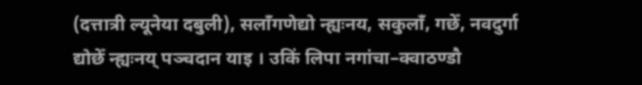(दत्तात्री ल्यूनेया दबुली), सलाँगणेद्यो न्ह्यःनय, सकुलाँ, गछेँ, नवदुर्गा द्योछेँ न्ह्यःनय् पञ्चदान याइ । उकिं लिपा नगांचा–क्वाठण्डौ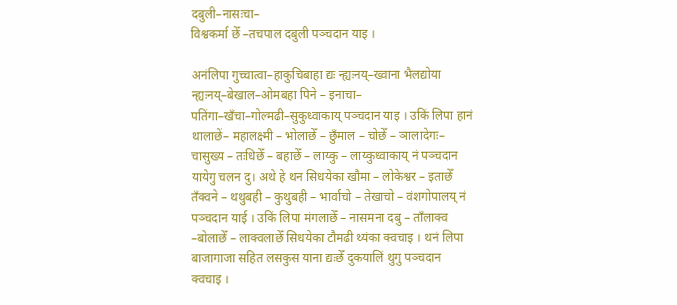दबुली–नासःचा–
विश्वकर्मा छेँ –तचपाल दबुली पञ्चदान याइ ।

अनंलिपा गुच्चात्वा–हाकुचिबाहा द्यः न्ह्यःनय्–ख्वाना भैलद्योया न्ह्यःनय्–बेखाल–ओमबहा पिने – इनाचा– पतिंगा–खँचा–गोल्मढी–सुकुध्वाकाय् पञ्चदान याइ । उकिं लिपा हानं थालाछें– महालक्ष्मी – भोलाछेँ – छुँमाल – चोछेँ – ञालादेगः– चासुख्य – तःधिछेँ – बहाछेँ – लाय्कु – लाय्कुध्वाकाय् नं पञ्चदान यायेगु चलन दु। अथे हे थन सिधयेका खौमा – लोकेश्वर – इताछेँ तँक्वने – थथुबही – कुथुबही – भार्वाचो – तेखाचो – वंशगोपालय् नं पञ्चदान याई । उकिं लिपा मंगलाछेँ – नासमना दबु – ताँलाक्व –बोलाछेँ – लाक्वलाछेँ सिधयेका टौमढी थ्यंका क्वचाइ । थनं लिपा बाजागाजा सहित लसकुस याना द्यःछेँ दुकयालिं थुगु पञ्चदान क्वचाइ ।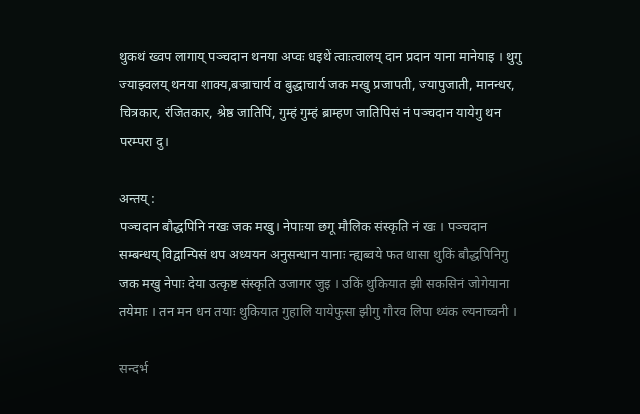थुकथं ख्वप लागाय् पञ्चदान थनया अप्वः धइथें त्वाःत्वालय् दान प्रदान याना मानेयाइ । थुगु ज्याझ्वलय् थनया शाक्य,बज्राचार्य व बुद्धाचार्य जक मखु प्रजापती, ज्यापुजाती, मानन्धर, चित्रकार, रंजितकार, श्रेष्ठ जातिपिं, गुम्हं गुम्हं ब्राम्हण जातिपिसं नं पञ्चदान यायेगु थन परम्परा दु।

अन्तय् :
पञ्चदान बौद्धपिनि नखः जक मखु। नेपाःया छगू मौलिक संस्कृति नं खः । पञ्चदान सम्बन्धय् विद्वान्पिसं थप अध्ययन अनुसन्धान यानाः न्ह्यब्वये फत धासा थुकिं बौद्धपिनिगु जक मखु नेपाः देया उत्कृष्ट संस्कृति उजागर जुइ । उकिं थुकियात झी सकसिनं जोगेयाना तयेमाः । तन मन धन तयाः थुकियात गुहालि यायेफुसा झीगु गौरव लिपा थ्यंक ल्यनाच्वनी ।

सन्दर्भ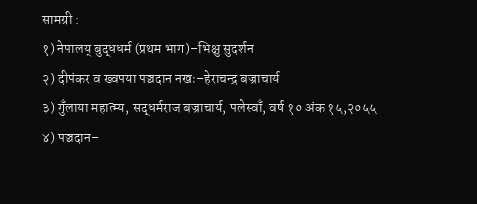सामग्री :
१) नेपालय् बुद्धधर्म (प्रथम भाग)–भिक्षु सुदर्शन
२) दीपंकर व ख्वपया पञ्चदान नखः–हेराचन्द्र बज्राचार्य
३) गुँलाया महात्म्य, सद्धर्मराज बज्राचार्य, पलेस्वाँ, वर्ष १० अंक १५,२०५५
४) पञ्चदान–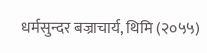धर्मसुन्दर बज्राचार्य, थिमि (२०५५)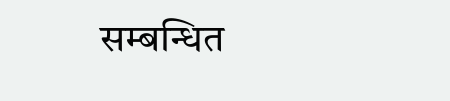सम्बन्धित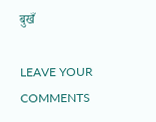बुखँ

LEAVE YOUR COMMENTS